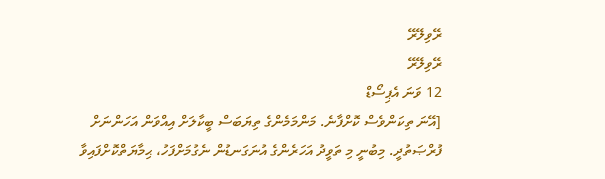ރޭވިލޭރޭ
ރޭވިލޭރޭ
12 ވަނަ އެޕިސޯޑް
[އޭނަ ތިކަންވެސް ކޮށްފާނެ. މަންމަމެންގެ ތިޔަބަސް ބީކާލަށް އިއްވަން އަހަންނަށް ފުރްޞަތުދީ. މިބުނީ މި ތަވީދު އަހަރެންގެ އުނަގަނޑުން ނެގުމަށްފަހު، ޙިމާޔަތްކޮށްފައިވާ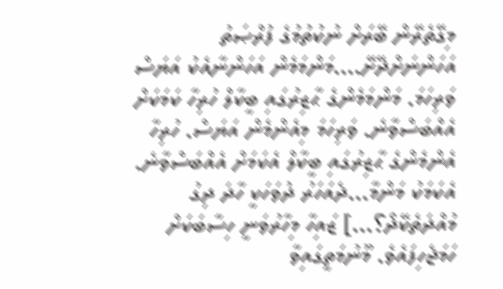މިގޭތެރޭން ބޭރަށް ނުކުތުމުގެ ފުރްޞަތު އަހަންނަށްދޭށޭ....މަންމަމެން އަހަންނާއެކު އަޔަސް ވަރިހަމަ. މަންމަމެންގެ ޙާޒިރުގައި ބީކާލް ހުރިހާ ކަމަކަށް އެއްބަސްވާނެ. ވަރިހަމަ މިއެންމެން އަޔަސް. ހުރިހާ އެންމެންގެ ޙާޒިރުގައި ބީކާލް އެކަމަށް އެއްބަސްވާނެ. އެކަމަކު މަންމާ...ދެއަހަރު ދުވަހަކީ ހާދަ ދިގު މުއްދަތެކޭދޯ؟...] ޒައިހާ މިހާރުވަނީ ހިސާބަކަށް ހަމަޖެހިފައެވެ. މޫނުމަތީގައިވާ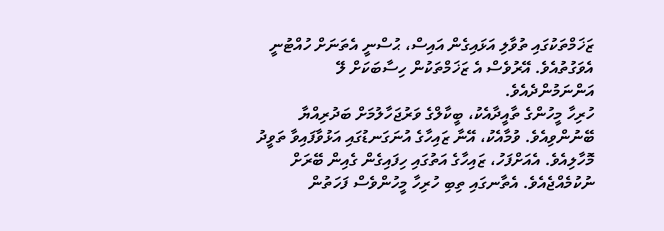ޒަޚަމްތަކުގައި ތުވާލި އަޅައިގެން އައިސް، ޙުސްނީ އެތަނަށް ހުއްޓުނީ އެވަގުތުއެވެ. އޭރުވެސް އެ ޒަޚަމްތަކުން ހިސާބަކަށް ލޭ އަންނަމުންދެއެވެ.
ހުރިހާ މީހުންގެ ތާއީދާއެކު، ބީކާލްގެ ވަރުޖަހާލުމަށް ބަދުރިއްޔާ ބޭނުންވިއެވެ. ވުމާއެކު، އޭނާ ޒައިހާގެ އުނަގަނޑުގައި އަޅުވާފައިވާ ތަވީދު މޮހާލިއެވެ. އެއަށްފަހު، ޒައިހާގެ އަތުގައި ހިފައިގެން ގެއިން ބޭރަށް ނުކުމެއްޖެއެވެ. އެތާނގައި ތިބި ހުރިހާ މީހުންވެސް ފަހަތުން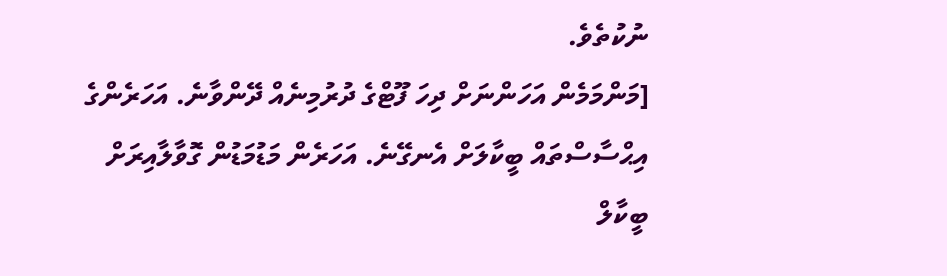ނުކުތެވެ.
[މަންމަމެން އަހަންނަށް ދިހަ ފޫޓްގެ ދުރުމިނެއް ދޭންވާނެ. އަހަރެންގެ އިޙްސާސްތައް ބީކާލަށް އެނގޭނެ. އަހަރެން މަޑުމަޑުން ގޮވާލާއިރަށް ބީކާލް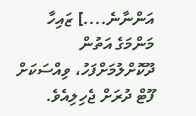އަންނާނެ....] ޒައިހާ މަންމަގެ އަތުން ދޫކޮށްލުމަށްފަހު، ވިއްސަކަށް ފޫޓް ދުރަށް ޖެހިލިއެވެ.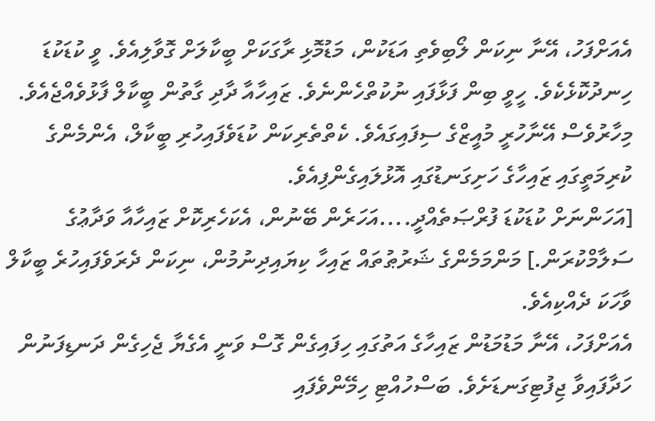އެއަށްފަހު، އޭނާ ނިކަން ލޯބިވެތި އަޑަކުން، މަޑުމޮޅި ރާގަކަށް ބީކާލަށް ގޮވާލިއެވެ. ވީ ކުޑަކުޑަ ހިނދުކޮޅެކެވެ. ހީވީ ބިން ފަޅާފައި ނުކުތްހެންނެވެ. ޒައިހާއާ ދާދި ގާތުން ބީކާލް ފާޅުވެއްޖެއެވެ. މިހާރުވެސް އޭނާހުރީ މުއީޒްގެ ސިފައިގައެވެ. ކެތްތެރިކަން ކުޑަވެފައިހުރި ބީކާލް، އެންމެންގެ ކުރިމަތީގައި ޒައިހާގެ ހަށިގަނޑުގައި އޮޅުލައިގެންފިއެވެ.
[އަހަންނަށް ކުޑަކުޑަ ފުރްޞަތެއްދީ....އަހަރެން ބޭނުން، އެކަހެރިކޮށް ޒައިހާއާ ވަދާޢުގެ ސަލާމްކުރަން.] މަންމަމެންގެ ޝަރުޠުތައް ޒައިހާ ކިޔައިދިނުމުން، ނިކަން ދެރަވެފައިހުރެ ބީކާލް ވާހަކަ ދެއްކިއެވެ.
އެއަށްފަހު، އޭނާ މަޑުމަޑުން ޒައިހާގެ އަތުގައި ހިފައިގެން ގޮސް ވަނީ އެގެޔާ ޖެހިގެން ދަނޑިފަނުން ހަދާފައިވާ ޖިފުޓިގަނޑަށެވެ. ބަސްހުއްޓި ހިމޭންވެފައި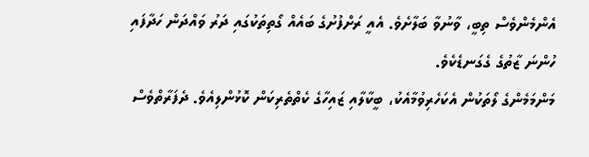އެންމެންވެސް ތިބީ، ވާނުވާ ބަލާށެވެ. އެއީ ރަށްފުށުގެ ބައެއް ގޯތިތަކުގައި ދަރު ވައްދަން ހަދާފައި ހުންނަ ޒާތުގެ ގެގަނޑެކެވެ.
މަންމަމެންގެ ލޯތަކުން އެކަހެރިވުމާއެކު، ބީކާލާއި ޒައިހާގެ ކެތްތެރިކަން ކޮޅުންލިއެވެ. ދެފަރާތްވެސް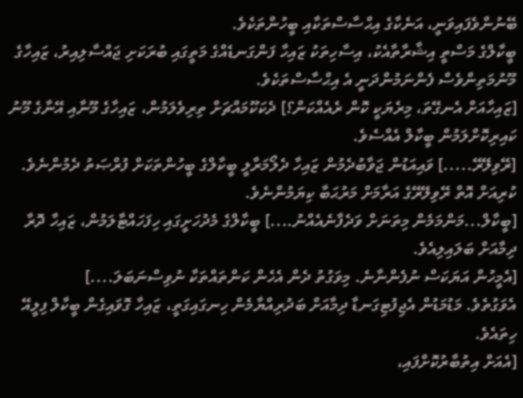ބޭނުންވެފައިވަނީ، އަނެކާގެ އިޙްސާސްތަކާއި ބީހުންތަކެވެ.
ބީކާލްގެ މަސްތީ އިޝާރާތާއެކު، އިސާހިތަކު ޒައިހާ ފަންގަނޑެއްގެ މަތީގައި ބުރަކަށި ޖައްސާލިއިރު، ޒައިހާގެ މޫނުމަތިންވެސް ފެންނަމުންދަނީ އެ އިޙްސާސްތަކެވެ.
[ޒައިހާއަށް އެނގޭތަ، މިރެޔަކީ ކޮން ރެއެއްކަން؟] ދެކަކޫމައްޗަށް ތިރިވެލަމުން، ޒައިހާގެ މޫނާއި އޭނާގެ މޫނު ކައިރިކޮށްލަމުން ބީކާލް އެއްސެވެ.
[ރޭވިލޭރޭ.....] ވައިއަޑުން ޖަވާބުދެމުން ޒައިހާ ދެލޯމަރާލީ ބީކާލްގެ ބީހުންތަކަށް ފުރްޞަތު ދެމުންނެވެ. ކުރިއަށް އޮތް ރޭވިލޭރޭގެ އަރާމަށް މަރުޙަބާ ކިޔަމުންނެވެ.
[ބީކާލް...މަންމަމެން މިތަނަށް ވަދެފާނެއެއްނު....] ބީކާލްގެ މެދުހަށީގައި ހިފަހައްޓާލަމުން، ޒައިހާ ދޮރާ ދިމާއަށް ބަލައިލިއެވެ.
[އެމީހުން އަޔަކަސް ނުފެންނާނެ. މިވަގުތު ދެން އެހެން ކަންތައްތަކާ ނުވިސްނަބަލަ....]
އެވަގުތެވެ. މަޑުމަޑުން އެޖިފުޓިގަނޑާ ދިމާއަށް ބަދުރިއްޔާމެން ހިނގައިގަތީ، ޒައިހާ ގޮވައިގެން ބީކާލް ފިލީއޭ ހިތައެވެ.
[އެއަށް އިތުބާރުކޮށްފައި،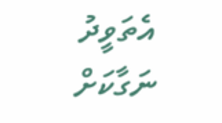އެތަވީދު ނަގާކަށް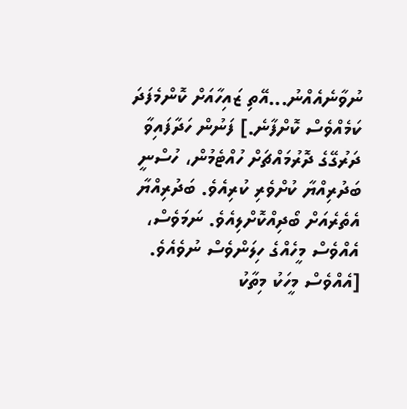ނުވާނެއެއްނު...އޭތި ޒައިހާއަށް ކޮންމެފަދަ ކަމެއްވެސް ކޮށްފާނެ.] ފަނުން ހަދާފައިވާ ދަރުގޭގެ ދޮރުމައްޗަށް ހުއްޓެމުން، ހުސްނީ ބަދުރިއްޔާ ކުށްވެރި ކުރިއެވެ. ބަދުރިއްޔާ އެތެރެއަށް ބޯދިއްކޮށްލިއެވެ. ނަމަވެސް، އެއްވެސް މީހެއްގެ ހިލަންވެސް ނުވެއެވެ.
[އެއްވެސް މީހަކު މިތާކު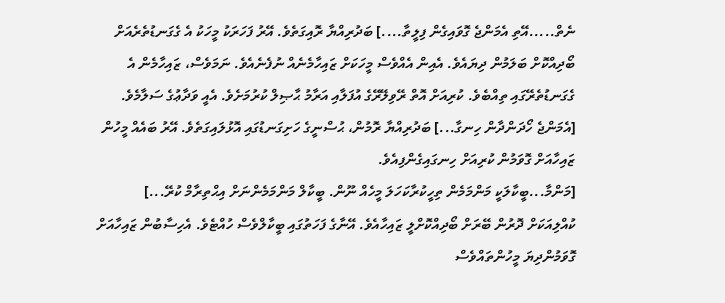ނެތް.....އޭތި އެމަންޖެ ގޮވައިގެން ފިލީތާ....] ބަދުރިއްޔާ ރޮއިގަތެވެ. އޭރު ފަހަރަކު މީހަކު އެ ގެގަނޑުތެރެއަށް ބޯދިއްކޮށް ބަލަމުން ދިޔައެވެ. އެއިން އެއްވެސް މީހަކަށް ޒައިހާމެނެއް ނުފެނެއެވެ. ނަމަވެސް، ޒައިހާމެން އެ ގެގަނޑުތެރޭގައި ތިއްބެވެ. ކުރިއަށް އޮތް ރޭވިލޭރޭގެ އުފަލާއި އަރާމު ޙާޞިލް ކުރުމަށެވެ. އެއީ ވަދާޢުގެ ސަލާމެވެ.
[އެމަންޖެ ހޯދަންދާން ހިނގާ...] ބަދުރިއްޔާ ރޮމުން، ޙުސްނީގެ ހަށިގަނޑުގައި އޮޅުލައިގަތެވެ. އޭރު ބައެއް މީހުން ޒައިހާއަށް ގޮވަމުން ކުރިއަށް ހިނގައިގެންފިއެވެ.
[މަންމާ...ބީކާލަކީ މަންމަމެން ތިހީކުރާކަހަލަ މީހެއް ނޫން. ބީކާލް މަންމަމެންނަށް އިޙްތިރާމް ކުރޭ...] ކުއްލިއަކަށް ދޮރުން ބޭރަށް ބޯދިއްކޮށްލީ ޒައިހާއެވެ. އޭނާގެ ފަހަތުގައި ބީކާލްވެސް ހުއްޓެވެ. އެހިސާބުން ޒައިހާއަށް ގޮވަމުންދިޔަ މީހުންތައްވެސް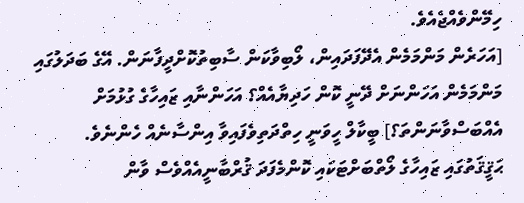ހިމޭންވެއްޖެއެވެ.
[އަހަރެން މަންމަމެން އެދޭފަދައިން، ލޯބިވާކަން ސާބިތުކޮށްދީފާނަން. އޭގެ ބަދަލުގައި މަންމަމެން އަހަންނަށް ދޭނީ ކޮން ހަދިޔާއެއް؟ އަހަންނާއި ޒައިހާގެ ގުޅުމަށް އެއްބަސްވާނަންތަ؟] ބީކާލް ހީވަނީ ހިތްދަތިވެފައިވާ އިންސާނެއް ހެންނެވެ. ޙަޤީޤަތުގައި ޒައިހާގެ ލޯތްބަށްޓަކައި ކޮންމެފަދަ ޤުރްބާނީއެއްވެސް ވާން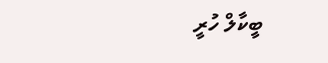ބީކާލް ހުރީ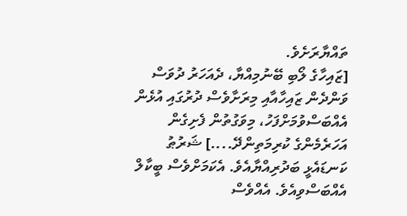ތައްޔާރަށެވެ.
[ޒައިހާގެ ލޯބި ބޭނުމިއްޔާ، ދެއަހަރު ދުވަސް ވަންދެން ޒައިހާއާއި މިރަށާވެސް ދުރުގައި އުޅެން އެއްބަސްވުމަށްފަހު، މިވަގުތުން ފެށިގެން އަހަރެމެންގެ ކުރިމަތިންދޭ....] ޝަރުޠު ކަނޑައެޅީ ބަދުރިއްޔާއެވެ. އެކަމަށްވެސް ބީކާލް އެއްބަސްވިއެވެ. އެއްވެސް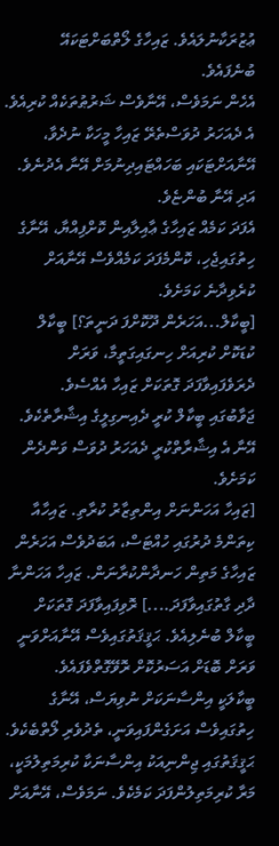ޢުޒުރަކާނުލައެވެ. ޒައިހާގެ ލޯތްބަށްޓަކައޭ ބުނެފައެވެ.
އެހެން ނަމަވެސް، އޭނާވެސް ޝަރުޠުތަކެއް ކުރިއެވެ. އެ ދެއަހަރު ދުވަސްތެރޭ ޒައިހާ މީހަކާ ނުދެވާ، އޭނާއަށްޓަކައި ބަހައްޓައިދިނުމަށް އޭނާ އެދުނެވެ. އަދި އޭނާ ބުންޏެވެ.
އެފަދަ ކަމެއް ޒައިހާގެ ޢާއިލާއިން ކޮށްފިއްޔާ، އޭނާގެ ހިތުގައިޖެހި، ކޮންމެފަދަ ކަމެއްވެސް އޭނާއަށް ކުރެވިދާނެ ކަމަށެވެ.
[ބީކާލް...އަހަރެން ދޫކޮށްފަ ދަނީތަ؟] ބީކާލް ކުޑަކޮށް ކުރިއަށް ހިނގައިގަތީމާ، ވަރަށް ދެރަވެފައިވާފަދަ ގޮތަކަށް ޒައިހާ އެއްސެވެ.
ޖަވާބުގައި ބީކާލް ކުރީ ދެއިނގިލީގެ އިޝާރާތެކެވެ. އޭނާ އެ އިޝާރާތްކުރީ ދެއަހަރު ދުވަސް ވަންދެން ކަމަށެވެ.
[ޒައިހާ އަހަންނަށް އިންތިޒާރު ކުރާތި. ޒައިހާއާ ކިތަންމެ ދުރުގައި ހުއްޓަސް، އަބަދުވެސް އަހަރެން ޒައިހާގެ މަތިން ހަނދާންކުރާނަން. ޒައިހާ އަހަންނާ ދާދި ގާތުގައިވާފަދަ....] ރޮވިފައިވާފަދަ ގޮތަކަށް ބީކާލް ބުނެލިއެވެ. ޙަޤީޤަތުގައިވެސް އޭނާއަށްވަނީ ވަރަށް ބޮޑަށް އަސަރުކޮށް ރޮވޭގޮތްވެފައެވެ.
ބީކާލަކީ އިންސާނަކަށް ނުވިޔަސް، އޭނާގެ ހިތުގައިވެސް އަށަގެންފައިވަނީ، ތެދުވެރި ލޯތްބެކެވެ. ޙަޤީޤަތުގައި ޖިންނިއަކު އިންސާނަކާ ކުރިމަތިލުމަކީ، މަރާ ކުރިމަތިލުންފަދަ ކަމެކެވެ. ނަމަވެސް، އޭނާއަށް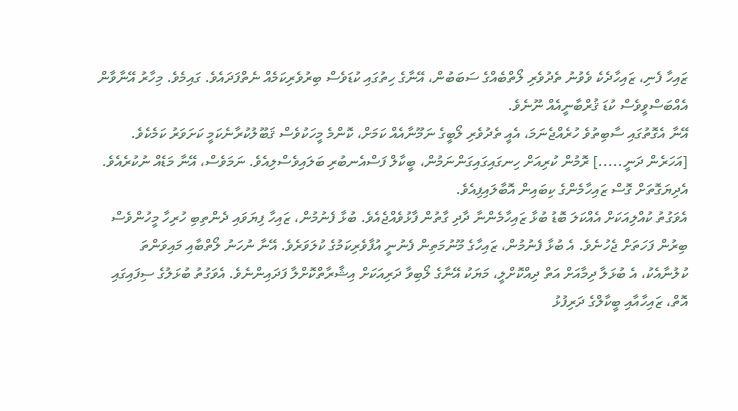ޒައިހާ ފެނި، ޒައިހާދެކެ ވެވުނު ތެދުވެރި ލޯތްބެއްގެ ސަބަބުން، އޭނާގެ ހިތުގައި ކުޑަވެސް ބިރުވެރިކަމެއް ނެތްފަދައެވެ. ގައިމެވެ. މިހާރު އޭނާވާން އެއްބަސްވީވެސް ކުޑަ ޤުރްބާނީއެއް ނޫނެވެ.
އޭނާ އެގޮތުގައި ސާބިތުވެ ހުރެއްޖެނަމަ، އެއީ ތެދުވެރި ލޯބީގެ ނަމޫނާއެއް ކަމަށް، ކޮންމެ މީހަކުވެސް ޤަބޫލުކުރާނެކަމީ ކަށަވަރު ކަމެކެވެ.
[އަހަރެން ދަނީ.....] ރޮމުން ކުރިއަށް ހިނގައިގައިގަންނަމުން، ބީކާލް ފަސްއެނބުރި ބަލައިވެސްލިއެވެ. ނަމަވެސް، އޭނާ މަޑެއް ނުކުރެއެވެ. އެދިޔަގޮތަށް ގޮސް ޒައިހާމެންގެ ކިބައިން އޮބާލައިފިއެވެ.
އެވަގުތު ކުއްލިއަކަށް އެއްކަލަ ބޮޑު ބުޅާ ޒައިހާމެންނާ ދާދި ގާތުން ފާޅުވެއްޖެއެވެ. ބުޅާ ފެނުމުން، ޒައިހާ ފިޔަވައި ދެންތިބި ހުރިހާ މީހުންވެސް ބިރުން ފަހަތަށް ޖެހުނެވެ. އެ ބުޅާ ފެނުމުން، ޒައިހާގެ މޫނުމަތިން ފެނުނީ އުފާވެރިކަމުގެ ކުލަވަރެވެ. އޭނާ ނުހަނު ލޯތްބާއި މައިވަންތަ ކުލުނާއެކު، އެ ބުޅަލާ ދިމާއަށް އަތް ދިއްކޮށްލީ، މަޔަކު އޭނާގެ ލޯބިވާ ދަރިއަކަށް އިޝާރާތްކޮށްލާ ފަދައިންނެވެ. އެވަގުތު ބުޅަލުގެ ސިފައިގައި އޮތް، ޒައިހާއާއި ބީކާލްގެ ދަރިފުޅު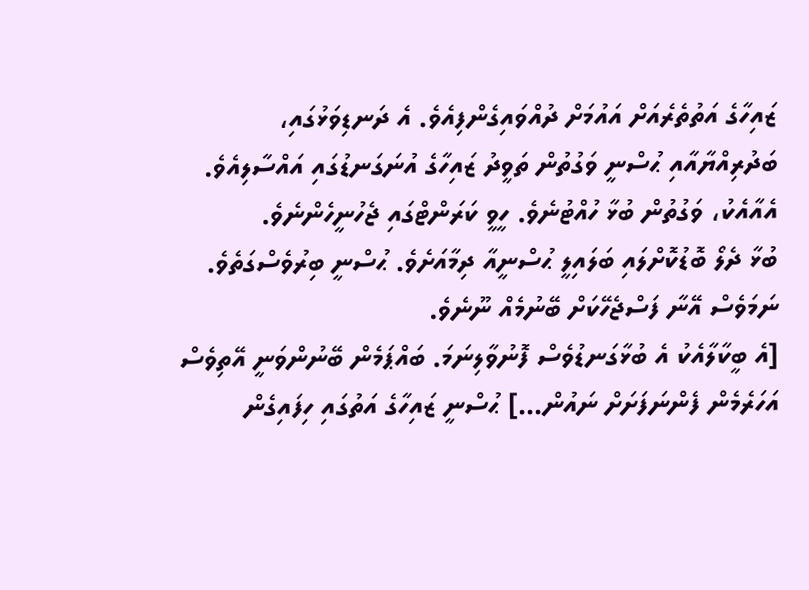ޒައިހާގެ އަތުތެރެއަށް އައުމަށް ދުއްވައިގެންފިއެވެ. އެ ދަނޑިވަޅުގައި، ބަދުރިއްޔާއާއި ޙުސްނީ ވަގުތުން ތަވީދު ޒައިހާގެ އުނަގަނޑުގައި އައްސާލިއެވެ. އެއާއެކު، ވަގުތުން ބުޅާ ހުއްޓުނެވެ. ހީވީ ކަރަންޓްގައި ޖެހުނީހެންނެވެ.
ބުޅާ ދެލޯ ބޮޑުކޮށްލައި ބަލައިލީ ޙުސްނީއާ ދިމާއަށެވެ. ޙުސްނީ ބިރުވެސްގަތެވެ. ނަމަވެސް އޭނާ ފަސްޖެހޭކަށް ބޭނުމެއް ނޫނެވެ.
[އެ ބީކާލާއެކު އެ ބުޅާގަނޑުވެސް ފޮނުވާލިނަމަ. ބައްޕަމެން ބޭނުންވަނީ އޭތިވެސް އަހަރެމެން ފެންނަފަށަށް ނައުން...] ޙުސްނީ ޒައިހާގެ އަތުގައި ހިފައިގެން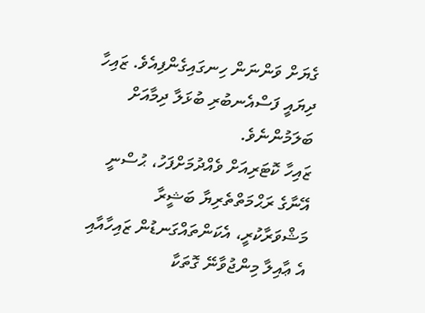ގެޔަށް ވަންނަން ހިނގައިގެންފިއެވެ. ޒައިހާ ދިޔައީ ފަސްއެނބުރި ބުޅަލާ ދިމާއަށް ބަލަމުންނެވެ.
ޒައިހާ ކޮޓަރިއަށް ވެއްދުމަށްފަހު، ޙުސްނީ އޭނާގެ ރަޙްމަތްތެރިޔާ ބަޝީރާ މަޝްވަރާކުރީ، އެކަންތައްގަނޑުން ޒައިހާއާއި އެ ޢާއިލާ މިންޖުވާނޭ ގޮތަކާ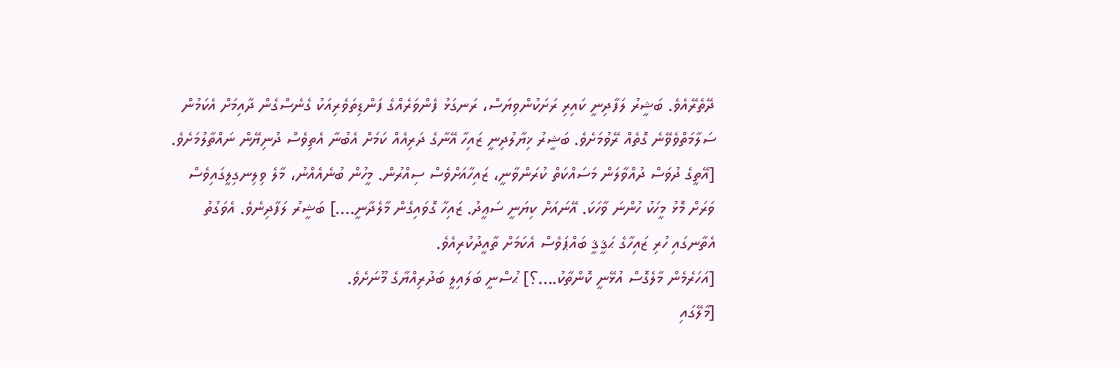ދޭތެރޭއެވެ. ބަޝީރު ލަފާދިނީ ކައިރި ރަށަކުންވިޔަސް، ރަނގަޅު ފެންވަރެއްގެ ފަންޑިތަވެރިއަކު ގެނެސްގެން ދާއިމަށް އެކަމުން ސަލާމަތްވެވޭނެ ގޮތެއް ރޭވުމަށެވެ. ބަޝީރު ޚިޔާލުދިނީ ޒައިހާ އޭނާގެ ދަރިއެއް ކަމަށް އެބުނާ އެތިވެސް ދުނިޔޭން ނައްތާލުމަށެވެ.
[އޭތީގެ ދުވަސް ދުއްވާލަން މަސައްކަތް ކުރަންވާނީ، ޒައިހާއަށްވެސް ސިއްރުން. މީހުން ބުނެއެއްނު، މާލެ ވިލިނގިލީގައިވެސް ވަރަށް މޮޅު މީހަކު ހުންނަ ވާހަކަ. އޭނައަށް ކިޔަނީ ސަޢީދު. ޒައިހާ ގޮވައިގެން މާލެދާނީ....] ބަޝީރު ލަފާދިނެވެ. އެވަގުތު އެތާނގައި ހުރި ޒައިހާގެ ޙަޤީޤީ ބައްޕަވެސް އެކަމަށް ތާއީދުކުރިއެވެ.
[އަހަރެމެން މާލެގޮސް އުޅޭނީ ކޮންތާކު....؟] ޙުސްނީ ބަލައިލީ ބަދުރިއްޔާގެ މޫނަށެވެ.
[މާލޭގައި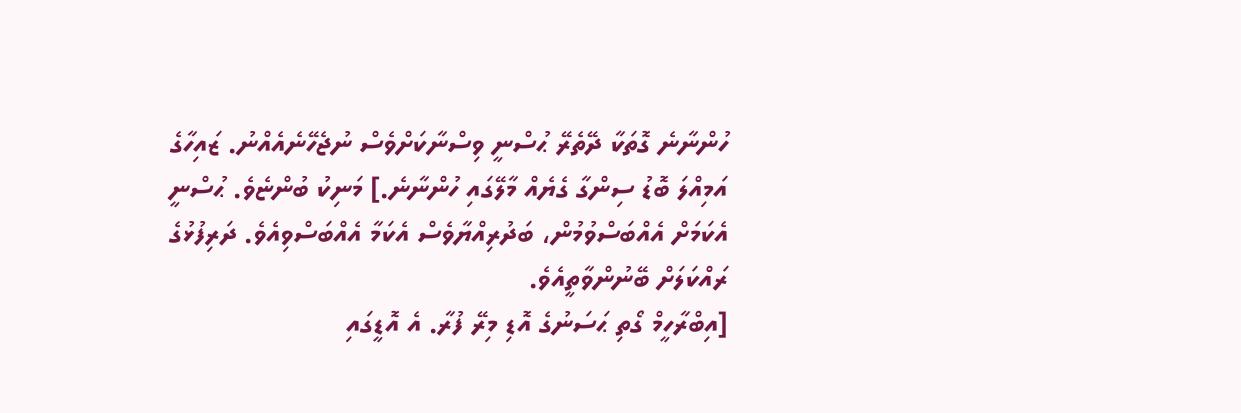ހުންނާނެ ގޮތަކާ ދޭތެރޭ ޙުސްނީ ވިސްނާކަށްވެސް ނުޖެހޭނެއެއްނު. ޒައިހާގެ އަމިއްލަ ބޮޑު ސިންގާ ގެޔެއް މާލޭގައި ހުންނާނެ.] މަނިކު ބުންޏެވެ. ޙުސްނީ އެކަމަށް އެއްބަސްވުމުން، ބަދުރިއްޔާވެސް އެކަމާ އެއްބަސްވިއެވެ. ދަރިފުޅުގެ ރައްކަލަށް ބޭނުންވާތީއެވެ.
[އިބްރާހީމް ގޯތި ޙަސަނުގެ އޮޑި މިރޭ ފުރާ. އެ އޮޑީގައި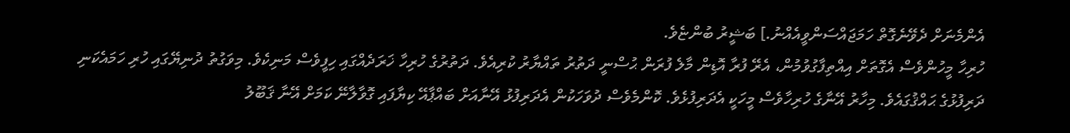އެންމެނަށް ދެވޭނެގޮތް ހަމަޖައްސަންވީއެއްނު.] ބަޝީރު ބުންޏެވެ.
ހުރިހާ މީހުންވެސް އެގޮތަށް އިއްތިފާގުވުމުން، އެރޭ ފުރާ އޮޑިން މާލެ ފުރަން ޙުސްނީ ދަތުރު ތައްޔާރު ކުރިއެވެ. ދަތުރުގެ ހުރިހާ ޚަރަދެއްގައި ހިފީވެސް މަނިކެވެ. މިވަގުތު ދުނިޔޭގައި ހުރި ހަމައެކަނި ދަރިފުޅުގެ ޙައްޤުގައެވެ. މިހާރު އޭނާގެ ހުރިހާވެސް މީހަކީ އެދަރިފުޅެވެ. ކޮންމެވެސް ދުވަހަކުން އެދަރިފުޅު އޭނާއަށް ބައްޕާއޭ ކިޔާފައި ގޮވާލާނޭ ކަމަށް އޭނާ ޤަބޫލު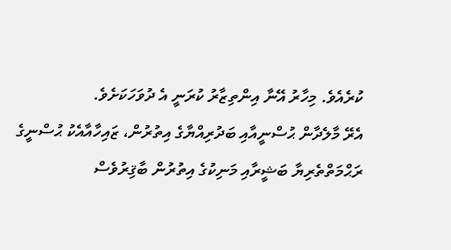ކުރެއެވެ. މިހާރު އޭނާ އިންތިޒާރު ކުރަނީ އެ ދުވަހަކަށެވެ.
އެރޭ މާލެދާން ޙުސްނީއާއި ބަދުރިއްޔާގެ އިތުރުން، ޒައިހާއާއެކު ޙުސްނީގެ ރަޙްމަތްތެރިޔާ ބަޝީރާއި މަނިކުގެ އިތުރުން ބާޤިރުވެސް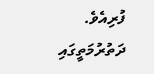ފުރިއެވެ.
ދަތުރުމަތީގައި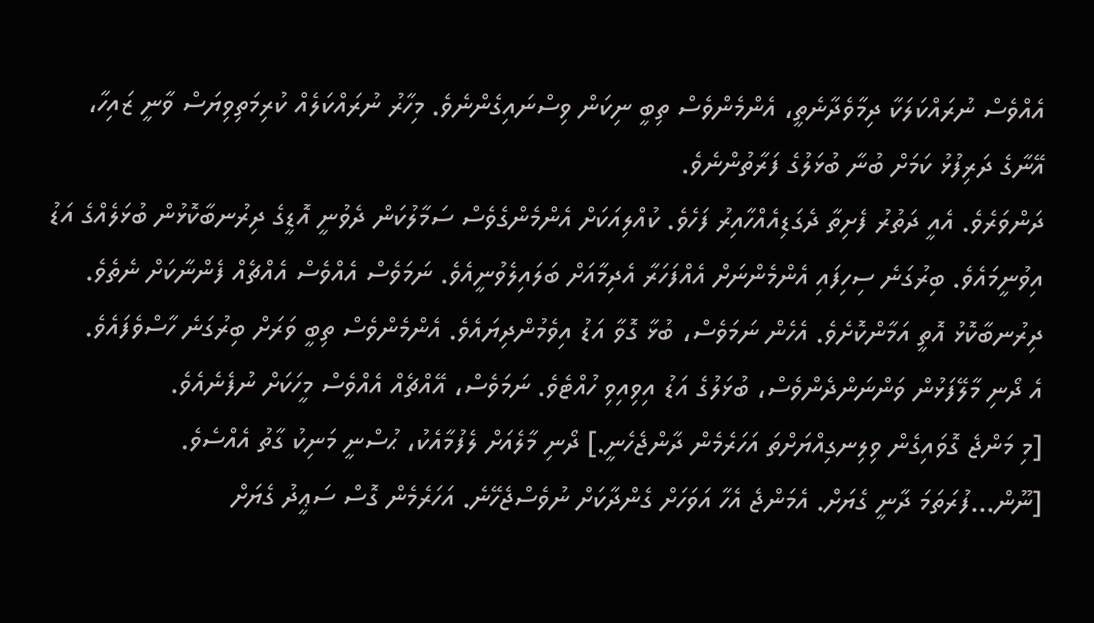އެއްވެސް ނުރައްކަލަކާ ދިމާވެދާނެތީ، އެންމެންވެސް ތިބީ ނިކަން ވިސްނައިގެންނެވެ. މިހާރު ނުރައްކަލެއް ކުރިމަތިވިޔަސް ވާނީ ޒައިހާ، އޭނާގެ ދަރިފުޅު ކަމަށް ބުނާ ބުޅަލުގެ ފަރާތުންނެވެ.
ދަންވަރެވެ. އެއީ ދަތުރު ފެށިތާ ދެގަޑިއެއްހާއިރު ފަހެވެ. ކުއްލިއަކަށް އެންމެންގެވެސް ސަމާލުކަން ދެވުނީ އޮޑީގެ ދިރުނބާކޮޅުން ބުޅަލެއްގެ އަޑު އިވުނީމައެވެ. ބިރުގަނެ ސިހިފައި އެންމެންނަށް އެއްފަހަރާ އެދިމާއަށް ބަލައިލެވުނީއެވެ. ނަމަވެސް އެއްވެސް އެއްޗެއް ފެންނާކަށް ނެތެވެ.
ދިރުނބާކޮޅު އޮތީ އަމާންކޮށެވެ. އެހެން ނަމަވެސް، ބުޅާ ގޮވާ އަޑު އިވެމުންދިޔައެވެ. އެންމެންވެސް ތިބީ ވަރަށް ބިރުގަނެ ހާސްވެފައެވެ.
އެ ދޯނި މާލޭފަޅުން ވަންނަންދެންވެސް، ބުޅަލުގެ އަޑު އިވިއިވި ހުއްޓެވެ. ނަމަވެސް، އޭއްޗެއް އެއްވެސް މީހަކަށް ނުފެނެއެވެ.
[މި މަންޖެ ގޮވައިގެން ވިލިނގިއްޔަށްތަ އަހަރެމެން ދާންޖެހެނީ.] ދޯނި މާލެއަށް ލެފުމާއެކު، ޙުސްނީ މަނިކު ގާތު އެއްސެވެ.
[ނޫން...ފުރަތަމަ ދާނީ ގެޔަށް. އެމަންޖެ އެހާ އަވަހަށް ގެންދާކަށް ނުވެސްޖެހޭނެ. އަހަރެމެން ގޮސް ސަޢީދު ގެޔަށް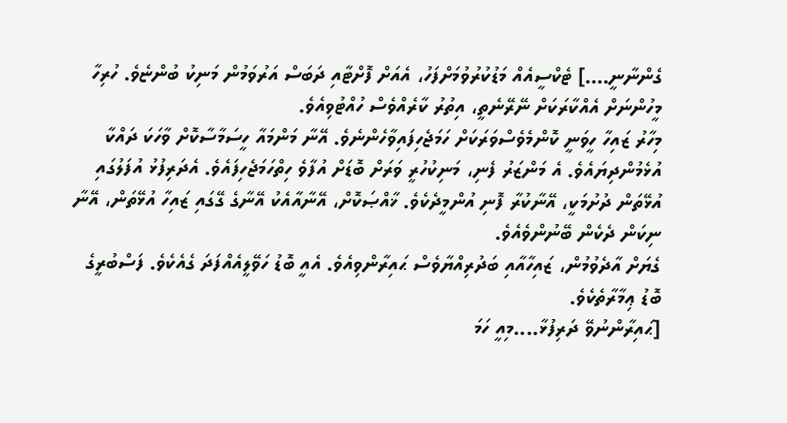ގެންނާނީ....] ޓެކްސީއެއް މަޑުކުރުވުމަށްފަހު، އެއަށް ފޮށްޓާއި ދަބަސް އަރުވަމުން މަނިކު ބުންޏެވެ. ހުރިހާ މީހުންނަށް އެއްކާރަކަށް ނޭރޭނެތީ، އިތުރު ކާރެއްވެސް ހުއްޓުވިއެވެ.
މިހާރު ޒައިހާ ހީވަނީ ކޮންމެވެސްވަރަކަށް ހަމަޖެހިފައިވާހެންނެވެ. އޭނާ މަންމައާ ހީސަމާސާކޮށް ވާހަކަ ދައްކާ އުޅެމުންދިޔައެވެ. އެ މަންޒަރު ފެނި، މަނިކުހުރީ ވަރަށް ބޮޑަށް އުފާވެ ހިތްހަމަޖެހިފައެވެ. އެދަރިފުޅު އުފަލުގައި އުޅޭތަން ދުށުމަކީ، އޭނާކުރާ ފޮނި އުންމީދެކެވެ. ޚާއްޞަކޮށް، އޭނާއާއެކު އޭނާގެ ގޭގައި ޒައިހާ އުޅޭތަން، އޭނާ ނިކަން ދެކެން ބޭނުންވެއެވެ.
ގެޔަށް އާދެވުމުން، ޒައިހާއާއި ބަދުރިއްޔާވެސް ޙައިރާންވިއެވެ. އެއީ ބޮޑު ހަވޭލީއެއްފަދަ ގެއެކެވެ. ފަސްބުރީގެ ބޮޑު ޢިމާރާތެކެވެ.
[ޙައިރާންނުވޭ ދަރިފުޅާ....މިއީ ހަމަ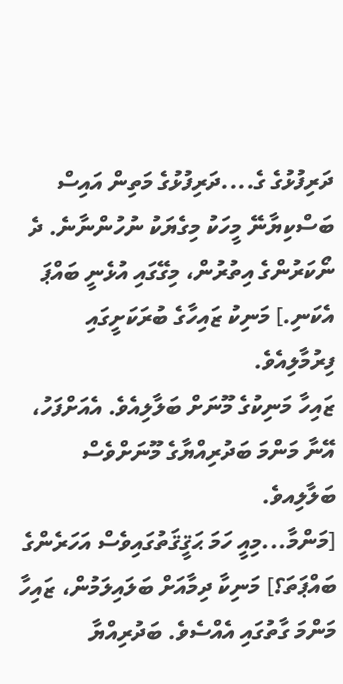ދަރިފުޅުގެ ގެ....ދަރިފުޅުގެ މަތިން އައިސް ބަސްކިޔާނޭ މީހަކު މިގެޔަކު ނުހުންނާނެ. ދެ ނޯކަރުންގެ އިތުރުން، މިގޭގައި އުޅެނީ ބައްޕަ އެކަނި.] މަނިކު ޒައިހާގެ ބުރަކަށީގައި ފިރުމާލިއެވެ.
ޒައިހާ މަނިކުގެ މޫނަށް ބަލާލިއެވެ. އެއަށްފަހު، އޭނާ މަންމަ ބަދުރިއްޔާގެ މޫނަށްވެސް ބަލާލިއވެ.
[މަންމާ...މިއީ ހަމަ ޙަޤީޤަތުގައިވެސް އަހަރެންގެ ބައްޕަތަ؟] މަނިކާ ދިމާއަށް ބަލައިލަމުން، ޒައިހާ މަންމަ ގާތުގައި އެއްސެވެ. ބަދުރިއްޔާ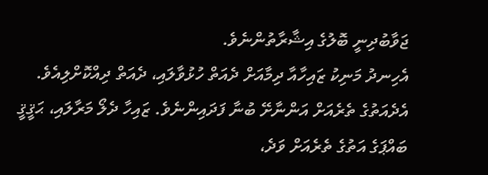ޖަވާބުދިނީ ބޮލުގެ އިޝާރާތުންނެވެ.
އެހިނދު މަނިކު ޒައިހާއާ ދިމާއަށް ދެއަތް ހުޅުވާލައި، ދެއަތް ދިއްކޮށްލިއެވެ. އެދެއަތުގެ ތެރެއަށް އަންނާށޭ ބުނާ ފަދައިންނެވެ. ޒައިހާ ދެލޯ މަރާލައި، ޙަޤީޤީ ބައްޕަގެ އަތުގެ ތެރެއަށް ވަދެ،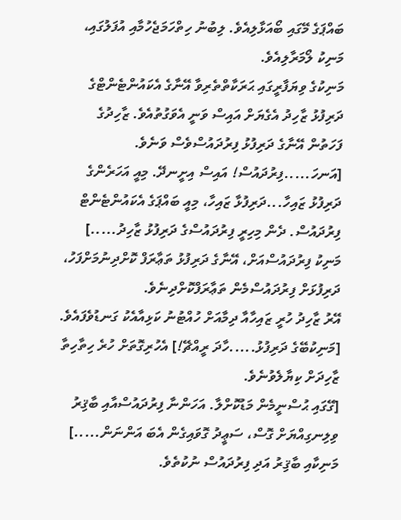ބައްޕަގެ މޭގައި ބޯއަޅާލިއެވެ. ލިބުނު ހިތްހަމަޖެހުމާއި އުފަލުގައި، މަނިކު ލޯމަރާލިއެވެ.
މަނިކުގެ ވިޔަފާރީގައި ޙަރަކާތްތެރިވާ އޭނާގެ އެކައުންޓެންޓްގެ ދަރިފުޅު ޒާހިދު އެގެޔަށް އައިސް ވަނީ އެވަގުތުއެވެ. ޒާހިދުގެ ފަހަތުން އޭނާގެ ދަރިފުޅު ފިރުދައުސްވެސް ވަނެވެ.
[އަނހަ.....ފިރުދައުސް! އައިސް އިށީނދޭ. މިއީ އަހަރެންގެ ދަރިފުޅު ޒައިހާ...ދަރިފުޅާ ޒައިހާ، މިއީ ބައްޕަގެ އެކައުންޓެންޓް ފިރުދައުސް. ދެން މިހިރީ ފިރުދައުސްގެ ދަރިފުޅު ޒާހިދު.....]
މަނިކު ފިރުދައުސްއަށް، އޭނާގެ ދަރިފުޅު ތަޢާރަފް ކޮށްދިނުމަށްފަހު، ދަރިފުޅަށް ފިރުދައުސްމެން ތަޢާރަފްކޮށްދިނެވެ.
އޭރު ޒާހިދު ހުރީ ޒައިހާއާ ދިމާއަށް ހުއްޓުނު ކަޅިއާއެކު ގަނޑުވެފައެވެ.
[މަނިކުބޭގެ ދަރިފުޅު.....ހާދަ ރީއްޗޭ!] އެހުރިގޮތަށް ހުރެ ހިތާހިތާ ޒާހިދަށް ކިޔާލެވުނެވެ.
[ގޭގައި ޙުސްނީމެން މަޑުކޮށްލާ. އަހަންނާ ފިރުދައުސްއާއި ބާޤިރު ވިލިނގިއްޔަށް ގޮސް، ސަޢީދު ގޮވައިގެން އެބަ އަންނަން.....] މަނިކާއި ބާޤިރު އަދި ފިރުދައުސް ނުކުތެވެ.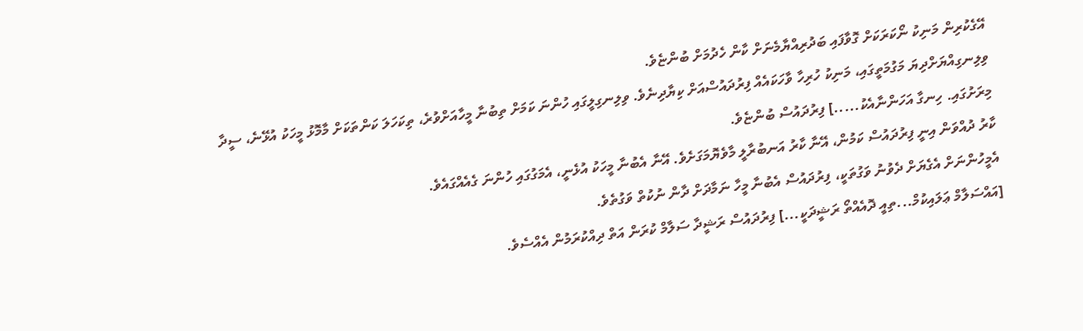އޭގެކުރިން މަނިކު ނޯކަރަކަށް ގޮވާފައި ބަދުރިއްޔާމެނަށް ކާން ހެދުމަށް ބުންޏެވެ.
ވިލިނގިއްޔަށްދިޔަ މަގުމަތީގައި، މަނިކު ހުރިހާ ވާހަކައެއް ފިރުދައުސްއަށް ކިޔާދިނެވެ. ވިލިނގިލީގައި ހުންނަ ކަމަށް ތިބުނާ މީހާއަށްވުރެ، ތިކަހަލަ ކަންތަކަށް މާމޮޅު މީހަކު އުޅޭނެ، ސީދާ މިރަށުގައި. ހިނގާ އަހަންނާއެކު.....] ފިރުދައުސް ބުންޏެވެ.
ކާރު ދުއްވަން އިނީ ފިރުދައުސް ކަމުން، އޭނާ ކާރު އަނބުރާލީ މާވެޔޮމަގަށެވެ. އޭނާ އެބުނާ މީހަކު އުޅެނީ، އެމަގުގައި ހުންނަ ގެއެއްގައެވެ.
އެމީހުންނަށް އެގެޔަށް ދެވުނު ވަގުތަކީ، ފިރުދައުސް އެބުނާ މީހާ ނަމާދަށް ދާން ނުކުތް ވަގުތެވެ.
[އައްސަލާމް ޢަލައިކުމް...ތިއީ ދޮއެއްތޯ ރަޝީދަކީ...] ފިރުދައުސް ރަޝީދާ ސަލާމް ކުރަން އަތް ދިއްކުރަމުން އެއްސެވެ.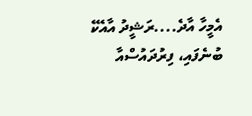އެމީހާ އާދެ....ރަޝީދު އާއެކޭ ބުނެފައި، ފިރުދައުސްއާ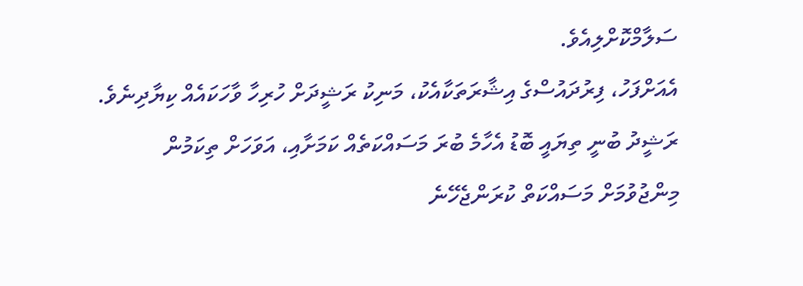ސަލާމްކޮށްލިއެވެ.
އެއަށްފަހު، ފިރުދައުސްގެ އިޝާރަތަކާއެކު، މަނިކު ރަޝީދަށް ހުރިހާ ވާހަކައެއް ކިޔާދިނެވެ. ރަޝީދު ބުނީ ތިޔައީ ބޮޑު އެހާމެ ބުރަ މަސައްކަތެއް ކަމަށާއި، އަވަހަށް ތިކަމުން މިންޖުވުމަށް މަސައްކަތް ކުރަންޖެހޭނެ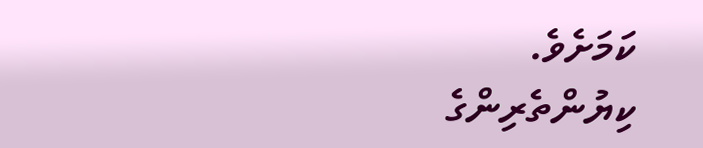ކަމަށެވެ.
ކިޔުންތެރިންގެ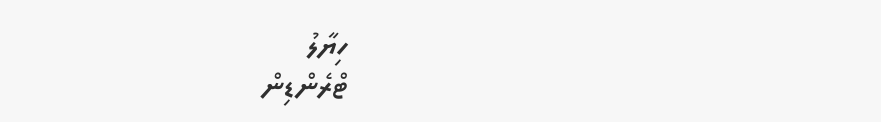ހިޔާލު
ޓްރެންޑިން